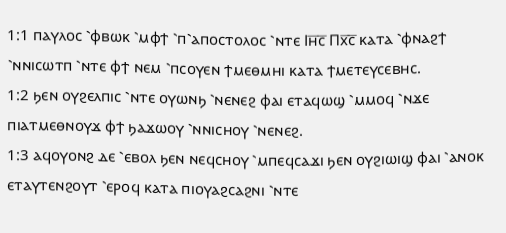1:1 ⲡⲁⲩⲗⲟⲥ ⳿ⲫⲃⲱⲕ ⳿ⲙⲫϯ ⳿ⲡ⳿ⲁⲡⲟⲥⲧⲟⲗⲟⲥ ⳿ⲛⲧⲉ Ⲓⲏ̅ⲥ̅ Ⲡⲭ̅ⲥ̅ ⲕⲁⲧⲁ ⳿ⲫⲛⲁϩϯ ⳿ⲛⲛⲓⲥⲱⲧⲡ ⳿ⲛⲧⲉ ⲫϯ ⲛⲉⲙ ⳿ⲡⲥⲟⲩⲉⲛ ϯⲙⲉⲑⲙⲏⲓ ⲕⲁⲧⲁ ϯⲙⲉⲧⲉⲩⲥⲉⲃⲏⲥ.
1:2 ϧⲉⲛ ⲟⲩϩⲉⲗⲡⲓⲥ ⳿ⲛⲧⲉ ⲟⲩⲱⲛϧ ⳿ⲛⲉⲛⲉϩ ⲫⲁⲓ ⲉⲧⲁϥⲱϣ ⳿ⲙⲙⲟϥ ⳿ⲛϫⲉ ⲡⲓⲁⲧⲙⲉⲑⲛⲟⲩϫ ⲫϯ ϧⲁϫⲱⲟⲩ ⳿ⲛⲛⲓⲥⲏⲟⲩ ⳿ⲛⲉⲛⲉϩ.
1:3 ⲁϥⲟⲩⲟⲛϩ ⲇⲉ ⳿ⲉⲃⲟⲗ ϧⲉⲛ ⲛⲉϥⲥⲏⲟⲩ ⳿ⲙⲡⲉϥⲥⲁϫⲓ ϧⲉⲛ ⲟⲩϩⲓⲱⲓϣ ⲫⲁⲓ ⳿ⲁⲛⲟⲕ ⲉⲧⲁⲩⲧⲉⲛϩⲟⲩⲧ ⳿ⲉⲣⲟϥ ⲕⲁⲧⲁ ⲡⲓⲟⲩⲁϩⲥⲁϩⲛⲓ ⳿ⲛⲧⲉ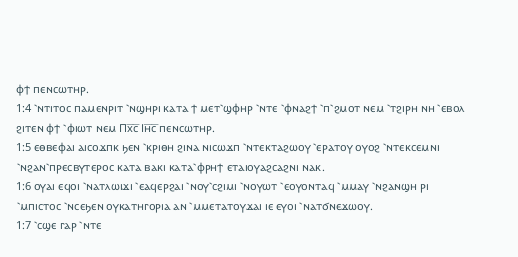ⲫϯ ⲡⲉⲛⲥⲱⲧⲏⲣ.
1:4 ⳿ⲛⲧⲓⲧⲟⲥ ⲡⲁⲙⲉⲛⲣⲓⲧ ⳿ⲛϣⲏⲣⲓ ⲕⲁⲧⲁ ϯ ⲙⲉⲧ⳿ϣⲫⲏⲣ ⳿ⲛⲧⲉ ⳿ⲫⲛⲁϩϯ ⳿ⲡ⳿ϩⲙⲟⲧ ⲛⲉⲙ ⳿ⲧϩⲓⲣⲏ ⲛⲏ ⳿ⲉⲃⲟⲗ ϩⲓⲧⲉⲛ ⲫϯ ⳿ⲫⲓⲱⲧ ⲛⲉⲙ Ⲡⲭ̅ⲥ̅ Ⲓⲏ̅ⲥ̅ ⲡⲉⲛⲥⲱⲧⲏⲣ.
1:5 ⲉⲑⲃⲉⲫⲁⲓ ⲁⲓⲥⲟϫⲡⲕ ϧⲉⲛ ⳿ⲕⲣⲓⲑⲏ ϩⲓⲛⲁ ⲛⲓⲥⲱϫⲡ ⳿ⲛⲧⲉⲕⲧⲁϩⲱⲟⲩ ⳿ⲉⲣⲁⲧⲟⲩ ⲟⲩⲟϩ ⳿ⲛⲧⲉⲕⲥⲉⲙⲛⲓ ⳿ⲛϩⲁⲛ⳿ⲡⲣⲉⲥⲃⲩⲧⲉⲣⲟⲥ ⲕⲁⲧⲁ ⲃⲁⲕⲓ ⲕⲁⲧⲁ⳿ⲫⲣⲏϯ ⲉⲧⲁⲓⲟⲩⲁϩⲥⲁϩⲛⲓ ⲛⲁⲕ.
1:6 ⲟⲩⲁⲓ ⲉϥⲟⲓ ⳿ⲛⲁⲧⲗⲱⲓϫⲓ ⳿ⲉⲁϥⲉⲣϩⲁⲓ ⳿ⲛⲟⲩ⳿ⲥϩⲓⲙⲓ ⳿ⲛⲟⲩⲱⲧ ⳿ⲉⲟⲩⲟⲛⲧⲁϥ ⳿ⲙⲙⲁⲩ ⳿ⲛϩⲁⲛϣⲏ ⲣⲓ ⳿ⲙⲡⲓⲥⲧⲟⲥ ⳿ⲛⲥⲉϧⲉⲛ ⲟⲩⲕⲁⲧⲏⲅⲟⲣⲓⲁ ⲁⲛ ⳿ⲙⲙⲉⲧⲁⲧⲟⲩϫⲁⲓ ⲓⲉ ⲉⲩⲟⲓ ⳿ⲛⲁⲧϭⲛⲉϫⲱⲟⲩ.
1:7 ⳿ⲥϣⲉ ⲅⲁⲣ ⳿ⲛⲧⲉ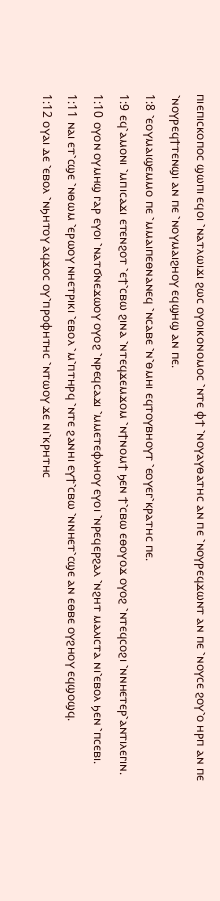ⲡⲓⲉⲡⲓⲥⲕⲟⲡⲟⲥ ϣⲱⲡⲓ ⲉϥⲟⲓ ⳿ⲛⲁⲧⲗⲱⲓϫⲓ ϩⲱⲥ ⲟⲩⲟⲓⲕⲟⲛⲟⲙⲟⲥ ⳿ⲛⲧⲉ ⲫϯ ⳿ⲛⲟⲩⲁⲩⲑⲁⲧⲏⲥ ⲁⲛ ⲡⲉ ⳿ⲛⲟⲩⲣⲉϥϫⲱⲛⲧ ⲁⲛ ⲡⲉ ⳿ⲛⲟⲩⲥⲉ ϩⲟⲩ⳿ⲟ ⲏⲣⲡ ⲁⲛ ⲡⲉ ⳿ⲛⲟⲩⲣⲉϥϯⲧⲉⲛϣⲓ ⲁⲛ ⲡⲉ ⳿ⲛⲟⲩⲙⲁⲓϩⲏⲟⲩ ⲉϥϣⲏϣ ⲁⲛ ⲡⲉ.
1:8 ⳿ⲉⲟⲩⲙⲁⲓϣⲉⲙⲙⲟ ⲡⲉ ⳿ⲙⲙⲁⲓⲡⲉⲑⲛⲁⲛⲉϥ ⳿ⲛⲥⲁⲃⲉ ⳿ⲛ⳿ⲑⲙⲏⲓ ⲉϥⲧⲟⲩⲃⲏⲟⲩⲧ ⳿ⲉⲟⲩⲉⲅ⳿ⲕⲣⲁⲧⲏⲥ ⲡⲉ.
1:9 ⲉϥ⳿ⲁⲙⲟⲛⲓ ⳿ⲙⲡⲓⲥⲁϫⲓ ⲉⲧⲉⲛϩⲟⲧ ⳿ⲉϯ⳿ⲥⲃⲱ ϩⲓⲛⲁ ⳿ⲛⲧⲉϥϫⲉⲙϫⲟⲙ ⳿ⲛϯⲛⲟⲙϯ ϧⲉⲛ ϯ⳿ⲥⲃⲱ ⲉⲑⲟⲩⲟϫ ⲟⲩⲟϩ ⳿ⲛⲧⲉϥⲥⲟϩⲓ ⳿ⲛⲛⲏⲉⲧⲉⲣ⳿ⲁⲛⲧⲓⲗⲉⲅⲓⲛ.
1:10 ⲟⲩⲟⲛ ⲟⲩⲙⲏϣ ⲅⲁⲣ ⲉⲩⲟⲓ ⳿ⲛⲁⲧϭⲛⲉϫⲱⲟⲩ ⲟⲩⲟϩ ⳿ⲛⲣⲉϥⲥⲁϫⲓ ⳿ⲙⲙⲉⲧⲉⲫⲗⲏⲟⲩ ⲉⲩⲟⲓ ⳿ⲛⲣⲉϥⲉⲣϩⲁⲗ ⳿ⲛϩⲏⲧ ⲙⲁⲗⲓⲥⲧⲁ ⲛⲓ⳿ⲉⲃⲟⲗ ϧⲉⲛ ⳿ⲡⲥⲉⲃⲓ.
1:11 ⲛⲁⲓ ⲉⲧ⳿ⲥϣⲉ ⳿ⲛⲑⲱⲙ ⳿ⲉⲣⲱⲟⲩ ⲛⲏⲉⲧⲣⲓⲕⲓ ⳿ⲉⲃⲟⲗ ⳿ⲙ⳿ⲡⲧⲏⲣϥ ⳿ⲛⲧⲉ ϩⲁⲛⲏⲓ ⲉⲩϯ⳿ⲥⲃⲱ ⳿ⲛⲛⲏⲉⲧ⳿ⲥϣⲉ ⲁⲛ ⲉⲑⲃⲉ ⲟⲩϩⲏⲟⲩ ⲉϥϣⲟϣϥ.
1:12 ⲟⲩⲁⲓ ⲇⲉ ⳿ⲉⲃⲟⲗ ⳿ⲛϧⲏⲧⲟⲩ ⲁϥϫⲟⲥ ⲟⲩ⳿ⲡⲣⲟⲫⲏⲧⲏⲥ ⳿ⲛⲧⲱⲟⲩ ϫⲉ ⲛⲓ⳿ⲕⲣⲏⲧⲏⲥ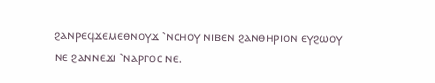ϩⲁⲛⲣⲉϥϫⲉⲙⲉⲑⲛⲟⲩϫ ⳿ⲛⲥⲏⲟⲩ ⲛⲓⲃⲉⲛ ϩⲁⲛⲑⲏⲣⲓⲟⲛ ⲉⲩϩⲱⲟⲩ ⲛⲉ ϩⲁⲛⲛⲉϫⲓ ⳿ⲛⲁⲣⲅⲟⲥ ⲛⲉ.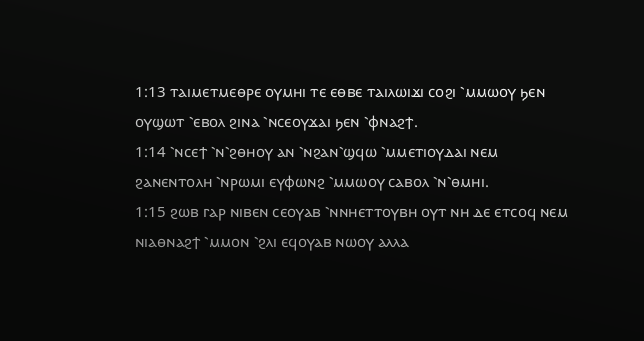1:13 ⲧⲁⲓⲙⲉⲧⲙⲉⲑⲣⲉ ⲟⲩⲙⲏⲓ ⲧⲉ ⲉⲑⲃⲉ ⲧⲁⲓⲗⲱⲓϫⲓ ⲥⲟϩⲓ ⳿ⲙⲙⲱⲟⲩ ϧⲉⲛ ⲟⲩϣⲱⲧ ⳿ⲉⲃⲟⲗ ϩⲓⲛⲁ ⳿ⲛⲥⲉⲟⲩϫⲁⲓ ϧⲉⲛ ⳿ⲫⲛⲁϩϯ.
1:14 ⳿ⲛⲥⲉϯ ⳿ⲛ⳿ϩⲑⲏⲟⲩ ⲁⲛ ⳿ⲛϩⲁⲛ⳿ϣϥⲱ ⳿ⲙⲙⲉⲧⲓⲟⲩⲇⲁⲓ ⲛⲉⲙ ϩⲁⲛⲉⲛⲧⲟⲗⲏ ⳿ⲛⲣⲱⲙⲓ ⲉⲩⲫⲱⲛϩ ⳿ⲙⲙⲱⲟⲩ ⲥⲁⲃⲟⲗ ⳿ⲛ⳿ⲑⲙⲏⲓ.
1:15 ϩⲱⲃ ⲅⲁⲣ ⲛⲓⲃⲉⲛ ⲥⲉⲟⲩⲁⲃ ⳿ⲛⲛⲏⲉⲧⲧⲟⲩⲃⲏ ⲟⲩⲧ ⲛⲏ ⲇⲉ ⲉⲧⲥⲟϥ ⲛⲉⲙ ⲛⲓⲁⲑⲛⲁϩϯ ⳿ⲙⲙⲟⲛ ⳿ϩⲗⲓ ⲉϥⲟⲩⲁⲃ ⲛⲱⲟⲩ ⲁⲗⲗⲁ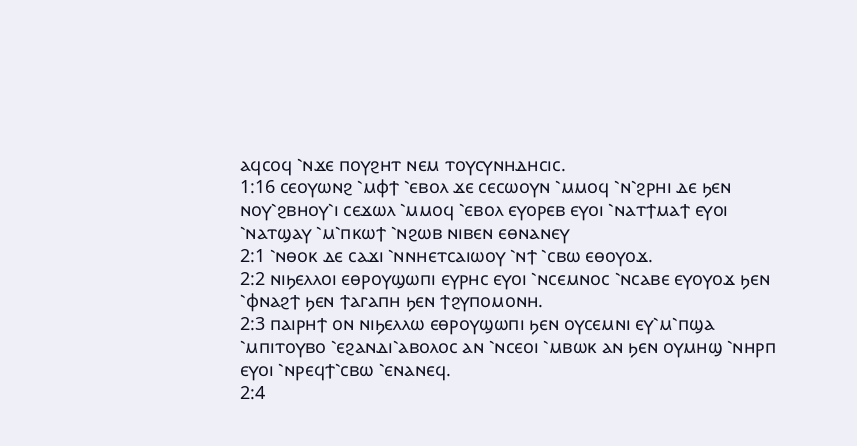ⲁϥⲥⲟϥ ⳿ⲛϫⲉ ⲡⲟⲩϩⲏⲧ ⲛⲉⲙ ⲧⲟⲩⲥⲩⲛⲏⲇⲏⲥⲓⲥ.
1:16 ⲥⲉⲟⲩⲱⲛϩ ⳿ⲙⲫϯ ⳿ⲉⲃⲟⲗ ϫⲉ ⲥⲉⲥⲱⲟⲩⲛ ⳿ⲙⲙⲟϥ ⳿ⲛ⳿ϩⲣⲏⲓ ⲇⲉ ϧⲉⲛ ⲛⲟⲩ⳿ϩⲃⲏⲟⲩ⳿ⲓ ⲥⲉϫⲱⲗ ⳿ⲙⲙⲟϥ ⳿ⲉⲃⲟⲗ ⲉⲩⲟⲣⲉⲃ ⲉⲩⲟⲓ ⳿ⲛⲁⲧϯⲙⲁϯ ⲉⲩⲟⲓ ⳿ⲛⲁⲧϣⲁⲩ ⳿ⲙ⳿ⲡⲕⲱϯ ⳿ⲛϩⲱⲃ ⲛⲓⲃⲉⲛ ⲉⲑⲛⲁⲛⲉⲩ
2:1 ⳿ⲛⲑⲟⲕ ⲇⲉ ⲥⲁϫⲓ ⳿ⲛⲛⲏⲉⲧⲥⲁⲓⲱⲟⲩ ⳿ⲛϯ ⳿ⲥⲃⲱ ⲉⲑⲟⲩⲟϫ.
2:2 ⲛⲓϧⲉⲗⲗⲟⲓ ⲉⲑⲣⲟⲩϣⲱⲡⲓ ⲉⲩⲣⲏⲥ ⲉⲩⲟⲓ ⳿ⲛⲥⲉⲙⲛⲟⲥ ⳿ⲛⲥⲁⲃⲉ ⲉⲩⲟⲩⲟϫ ϧⲉⲛ ⳿ⲫⲛⲁϩϯ ϧⲉⲛ ϯⲁⲅⲁⲡⲏ ϧⲉⲛ ϯϩⲩⲡⲟⲙⲟⲛⲏ.
2:3 ⲡⲁⲓⲣⲏϯ ⲟⲛ ⲛⲓϧⲉⲗⲗⲱ ⲉⲑⲣⲟⲩϣⲱⲡⲓ ϧⲉⲛ ⲟⲩⲥⲉⲙⲛⲓ ⲉⲩ⳿ⲙ⳿ⲡϣⲁ ⳿ⲙⲡⲓⲧⲟⲩⲃⲟ ⳿ⲉϩⲁⲛⲇⲓ⳿ⲁⲃⲟⲗⲟⲥ ⲁⲛ ⳿ⲛⲥⲉⲟⲓ ⳿ⲙⲃⲱⲕ ⲁⲛ ϧⲉⲛ ⲟⲩⲙⲏϣ ⳿ⲛⲏⲣⲡ ⲉⲩⲟⲓ ⳿ⲛⲣⲉϥϯ⳿ⲥⲃⲱ ⳿ⲉⲛⲁⲛⲉϥ.
2:4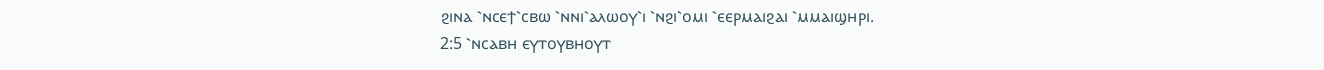ϩⲓⲛⲁ ⳿ⲛⲥⲉϯ⳿ⲥⲃⲱ ⳿ⲛⲛⲓ⳿ⲁⲗⲱⲟⲩ⳿ⲓ ⳿ⲛϩⲓ⳿ⲟⲙⲓ ⳿ⲉⲉⲣⲙⲁⲓϩⲁⲓ ⳿ⲙⲙⲁⲓϣⲏⲣⲓ.
2:5 ⳿ⲛⲥⲁⲃⲏ ⲉⲩⲧⲟⲩⲃⲏⲟⲩⲧ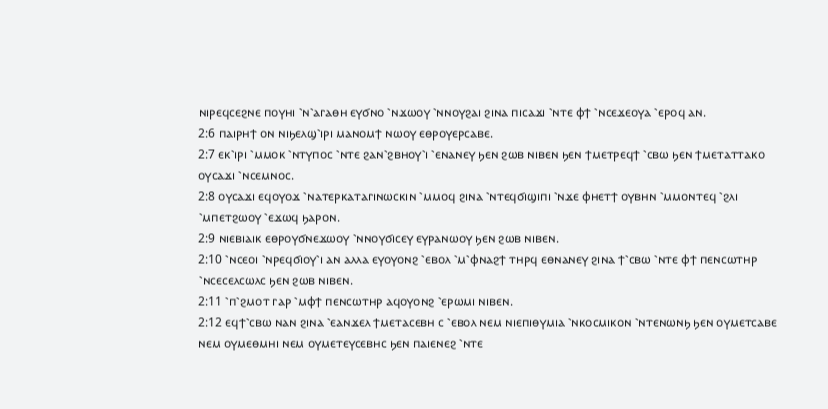ⲛⲓⲣⲉϥⲥⲉϩⲛⲉ ⲡⲟⲩⲏⲓ ⳿ⲛ⳿ⲁⲅⲁⲑⲏ ⲉⲩϭⲛⲟ ⳿ⲛϫⲱⲟⲩ ⳿ⲛⲛⲟⲩϩⲁⲓ ϩⲓⲛⲁ ⲡⲓⲥⲁϫⲓ ⳿ⲛⲧⲉ ⲫϯ ⳿ⲛⲥⲉϫⲉⲟⲩⲁ ⳿ⲉⲣⲟϥ ⲁⲛ.
2:6 ⲡⲁⲓⲣⲏϯ ⲟⲛ ⲛⲓϧⲉⲗϣ⳿ⲓⲣⲓ ⲙⲁⲛⲟⲙϯ ⲛⲱⲟⲩ ⲉⲑⲣⲟⲩⲉⲣⲥⲁⲃⲉ.
2:7 ⲉⲕ⳿ⲓⲣⲓ ⳿ⲙⲙⲟⲕ ⳿ⲛⲧⲩⲡⲟⲥ ⳿ⲛⲧⲉ ϩⲁⲛ⳿ϩⲃⲏⲟⲩ⳿ⲓ ⳿ⲉⲛⲁⲛⲉⲩ ϧⲉⲛ ϩⲱⲃ ⲛⲓⲃⲉⲛ ϧⲉⲛ ϯⲙⲉⲧⲣⲉϥϯ ⳿ⲥⲃⲱ ϧⲉⲛ ϯⲙⲉⲧⲁⲧⲧⲁⲕⲟ ⲟⲩⲥⲁϫⲓ ⳿ⲛⲥⲉⲙⲛⲟⲥ.
2:8 ⲟⲩⲥⲁϫⲓ ⲉϥⲟⲩⲟϫ ⳿ⲛⲁⲧⲉⲣⲕⲁⲧⲁⲅⲓⲛⲱⲥⲕⲓⲛ ⳿ⲙⲙⲟϥ ϩⲓⲛⲁ ⳿ⲛⲧⲉϥϭⲓϣⲓⲡⲓ ⳿ⲛϫⲉ ⲫⲏⲉⲧϯ ⲟⲩⲃⲏⲛ ⳿ⲙⲙⲟⲛⲧⲉϥ ⳿ϩⲗⲓ ⳿ⲙⲡⲉⲧϩⲱⲟⲩ ⳿ⲉϫⲱϥ ϧⲁⲣⲟⲛ.
2:9 ⲛⲓⲉⲃⲓⲁⲓⲕ ⲉⲑⲣⲟⲩϭⲛⲉϫⲱⲟⲩ ⳿ⲛⲛⲟⲩϭⲓⲥⲉⲩ ⲉⲩⲣⲁⲛⲱⲟⲩ ϧⲉⲛ ϩⲱⲃ ⲛⲓⲃⲉⲛ.
2:10 ⳿ⲛⲥⲉⲟⲓ ⳿ⲛⲣⲉϥϭⲓⲟⲩ⳿ⲓ ⲁⲛ ⲁⲗⲗⲁ ⲉⲩⲟⲩⲟⲛϩ ⳿ⲉⲃⲟⲗ ⳿ⲙ⳿ⲫⲛⲁϩϯ ⲧⲏⲣϥ ⲉⲑⲛⲁⲛⲉⲩ ϩⲓⲛⲁ ϯ⳿ⲥⲃⲱ ⳿ⲛⲧⲉ ⲫϯ ⲡⲉⲛⲥⲱⲧⲏⲣ ⳿ⲛⲥⲉⲥⲉⲗⲥⲱⲗⲥ ϧⲉⲛ ϩⲱⲃ ⲛⲓⲃⲉⲛ.
2:11 ⳿ⲡ⳿ϩⲙⲟⲧ ⲅⲁⲣ ⳿ⲙⲫϯ ⲡⲉⲛⲥⲱⲧⲏⲣ ⲁϥⲟⲩⲟⲛϩ ⳿ⲉⲣⲱⲙⲓ ⲛⲓⲃⲉⲛ.
2:12 ⲉϥϯ⳿ⲥⲃⲱ ⲛⲁⲛ ϩⲓⲛⲁ ⳿ⲉⲁⲛϫⲉⲗ ϯⲙⲉⲧⲁⲥⲉⲃⲏ ⲥ ⳿ⲉⲃⲟⲗ ⲛⲉⲙ ⲛⲓⲉⲡⲓⲑⲩⲙⲓⲁ ⳿ⲛⲕⲟⲥⲙⲓⲕⲟⲛ ⳿ⲛⲧⲉⲛⲱⲛϧ ϧⲉⲛ ⲟⲩⲙⲉⲧⲥⲁⲃⲉ ⲛⲉⲙ ⲟⲩⲙⲉⲑⲙⲏⲓ ⲛⲉⲙ ⲟⲩⲙⲉⲧⲉⲩⲥⲉⲃⲏⲥ ϧⲉⲛ ⲡⲁⲓⲉⲛⲉϩ ⳿ⲛⲧⲉ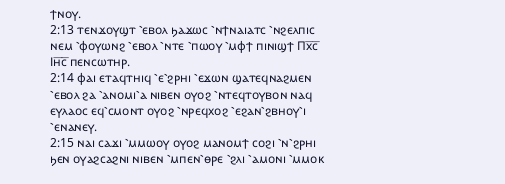ϯⲛⲟⲩ.
2:13 ⲧⲉⲛϫⲟⲩϣⲧ ⳿ⲉⲃⲟⲗ ϧⲁϫⲱⲥ ⳿ⲛϯⲛⲁⲓⲁⲧⲥ ⳿ⲛϩⲉⲗⲡⲓⲥ ⲛⲉⲙ ⳿ⲫⲟⲩⲱⲛϩ ⳿ⲉⲃⲟⲗ ⳿ⲛⲧⲉ ⳿ⲡⲱⲟⲩ ⳿ⲙⲫϯ ⲡⲓⲛⲓϣϯ Ⲡⲭ̅ⲥ̅ Ⲓⲏ̅ⲥ̅ ⲡⲉⲛⲥⲱⲧⲏⲣ.
2:14 ⲫⲁⲓ ⲉⲧⲁϥⲧⲏⲓϥ ⳿ⲉ⳿ϩⲣⲏⲓ ⳿ⲉϫⲱⲛ ϣⲁⲧⲉϥⲛⲁϩⲙⲉⲛ ⳿ⲉⲃⲟⲗ ϩⲁ ⳿ⲁⲛⲟⲙⲓ⳿ⲁ ⲛⲓⲃⲉⲛ ⲟⲩⲟϩ ⳿ⲛⲧⲉϥⲧⲟⲩⲃⲟⲛ ⲛⲁϥ ⲉⲩⲗⲁⲟⲥ ⲉϥ⳿ⲥⲙⲟⲛⲧ ⲟⲩⲟϩ ⳿ⲛⲣⲉϥⲭⲟϩ ⳿ⲉϩⲁⲛ⳿ϩⲃⲏⲟⲩ⳿ⲓ ⳿ⲉⲛⲁⲛⲉⲩ.
2:15 ⲛⲁⲓ ⲥⲁϫⲓ ⳿ⲙⲙⲱⲟⲩ ⲟⲩⲟϩ ⲙⲁⲛⲟⲙϯ ⲥⲟϩⲓ ⳿ⲛ⳿ϩⲣⲏⲓ ϧⲉⲛ ⲟⲩⲁϩⲥⲁϩⲛⲓ ⲛⲓⲃⲉⲛ ⳿ⲙⲡⲉⲛ⳿ⲑⲣⲉ ⳿ϩⲗⲓ ⳿ⲁⲙⲟⲛⲓ ⳿ⲙⲙⲟⲕ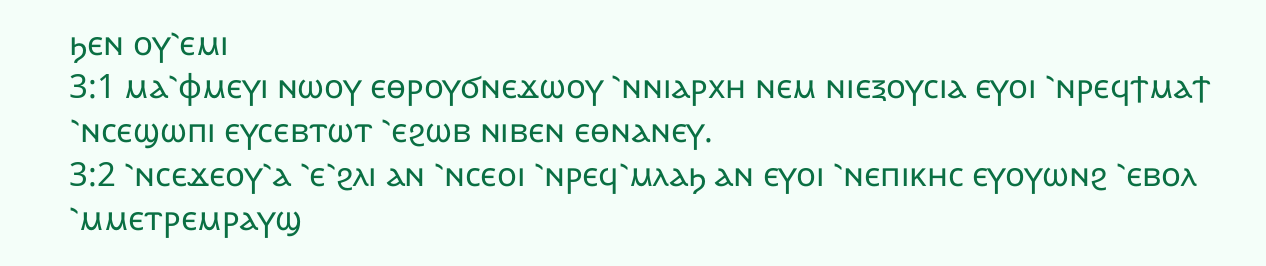ϧⲉⲛ ⲟⲩ⳿ⲉⲙⲓ
3:1 ⲙⲁ⳿ⲫⲙⲉⲩⲓ ⲛⲱⲟⲩ ⲉⲑⲣⲟⲩϭⲛⲉϫⲱⲟⲩ ⳿ⲛⲛⲓⲁⲣⲭⲏ ⲛⲉⲙ ⲛⲓⲉⲝⲟⲩⲥⲓⲁ ⲉⲩⲟⲓ ⳿ⲛⲣⲉϥϯⲙⲁϯ ⳿ⲛⲥⲉϣⲱⲡⲓ ⲉⲩⲥⲉⲃⲧⲱⲧ ⳿ⲉϩⲱⲃ ⲛⲓⲃⲉⲛ ⲉⲑⲛⲁⲛⲉⲩ.
3:2 ⳿ⲛⲥⲉϫⲉⲟⲩ⳿ⲁ ⳿ⲉ⳿ϩⲗⲓ ⲁⲛ ⳿ⲛⲥⲉⲟⲓ ⳿ⲛⲣⲉϥ⳿ⲙⲗⲁϧ ⲁⲛ ⲉⲩⲟⲓ ⳿ⲛⲉⲡⲓⲕⲏⲥ ⲉⲩⲟⲩⲱⲛϩ ⳿ⲉⲃⲟⲗ ⳿ⲙⲙⲉⲧⲣⲉⲙⲣⲁⲩϣ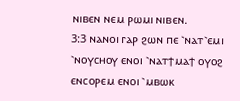ⲛⲓⲃⲉⲛ ⲛⲉⲙ ⲣⲱⲙⲓ ⲛⲓⲃⲉⲛ.
3:3 ⲛⲁⲛⲟⲓ ⲅⲁⲣ ϩⲱⲛ ⲡⲉ ⳿ⲛⲁⲧ⳿ⲉⲙⲓ ⳿ⲛⲟⲩⲥⲏⲟⲩ ⲉⲛⲟⲓ ⳿ⲛⲁⲧϯⲙⲁϯ ⲟⲩⲟϩ ⲉⲛⲥⲟⲣⲉⲙ ⲉⲛⲟⲓ ⳿ⲙⲃⲱⲕ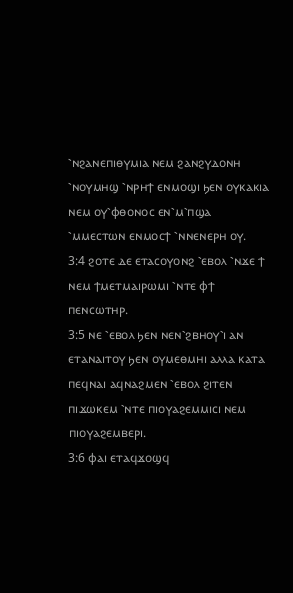⳿ⲛϩⲁⲛⲉⲡⲓⲑⲩⲙⲓⲁ ⲛⲉⲙ ϩⲁⲛϩⲩⲇⲟⲛⲏ ⳿ⲛⲟⲩⲙⲏϣ ⳿ⲛⲣⲏϯ ⲉⲛⲙⲟϣⲓ ϧⲉⲛ ⲟⲩⲕⲁⲕⲓⲁ ⲛⲉⲙ ⲟⲩ⳿ⲫⲑⲟⲛⲟⲥ ⲉⲛ⳿ⲙ⳿ⲡϣⲁ ⳿ⲙⲙⲉⲥⲧⲱⲛ ⲉⲛⲙⲟⲥϯ ⳿ⲛⲛⲉⲛⲉⲣⲏ ⲟⲩ.
3:4 ϩⲟⲧⲉ ⲇⲉ ⲉⲧⲁⲥⲟⲩⲟⲛϩ ⳿ⲉⲃⲟⲗ ⳿ⲛϫⲉ ϯ ⲛⲉⲙ ϯⲙⲉⲧⲙⲁⲓⲣⲱⲙⲓ ⳿ⲛⲧⲉ ⲫϯ ⲡⲉⲛⲥⲱⲧⲏⲣ.
3:5 ⲛⲉ ⳿ⲉⲃⲟⲗ ϧⲉⲛ ⲛⲉⲛ⳿ϩⲃⲏⲟⲩ⳿ⲓ ⲁⲛ ⲉⲧⲁⲛⲁⲓⲧⲟⲩ ϧⲉⲛ ⲟⲩⲙⲉⲑⲙⲏⲓ ⲁⲗⲗⲁ ⲕⲁⲧⲁ ⲡⲉϥⲛⲁⲓ ⲁϥⲛⲁϩⲙⲉⲛ ⳿ⲉⲃⲟⲗ ϩⲓⲧⲉⲛ ⲡⲓϫⲱⲕⲉⲙ ⳿ⲛⲧⲉ ⲡⲓⲟⲩⲁϩⲉⲙⲙⲓⲥⲓ ⲛⲉⲙ ⲡⲓⲟⲩⲁϩⲉⲙⲃⲉⲣⲓ.
3:6 ⲫⲁⲓ ⲉⲧⲁϥϫⲟϣϥ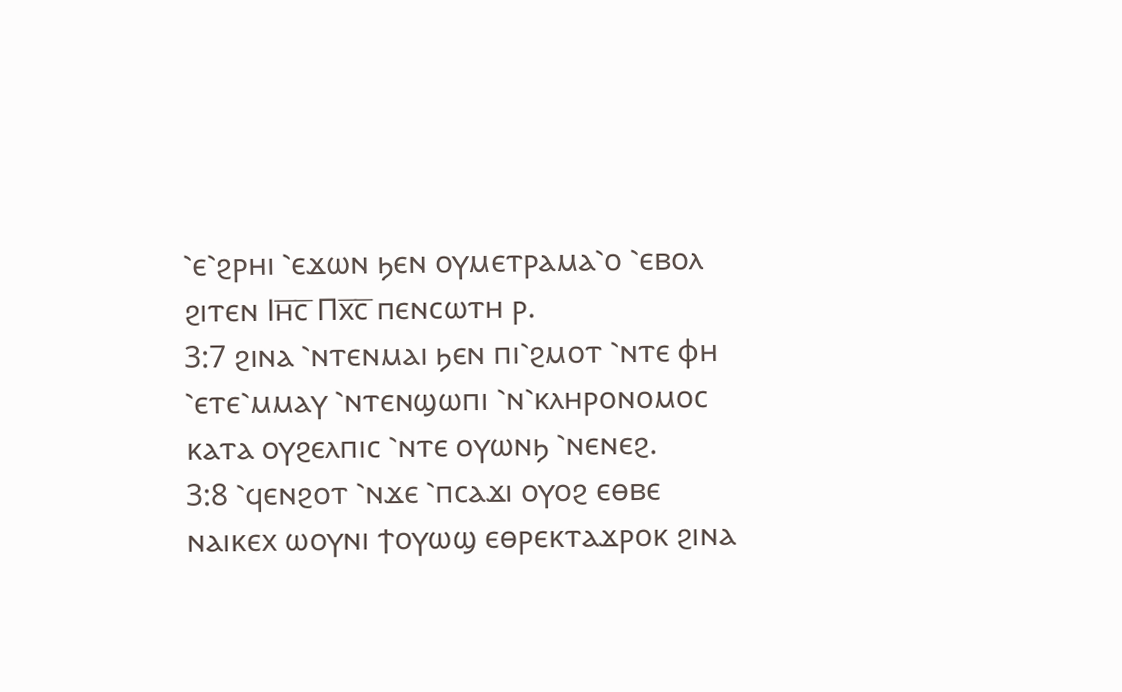⳿ⲉ⳿ϩⲣⲏⲓ ⳿ⲉϫⲱⲛ ϧⲉⲛ ⲟⲩⲙⲉⲧⲣⲁⲙⲁ⳿ⲟ ⳿ⲉⲃⲟⲗ ϩⲓⲧⲉⲛ Ⲓⲏ̅ⲥ̅ Ⲡⲭ̅ⲥ̅ ⲡⲉⲛⲥⲱⲧⲏ ⲣ.
3:7 ϩⲓⲛⲁ ⳿ⲛⲧⲉⲛⲙⲁⲓ ϧⲉⲛ ⲡⲓ⳿ϩⲙⲟⲧ ⳿ⲛⲧⲉ ⲫⲏ ⳿ⲉⲧⲉ⳿ⲙⲙⲁⲩ ⳿ⲛⲧⲉⲛϣⲱⲡⲓ ⳿ⲛ⳿ⲕⲗⲏⲣⲟⲛⲟⲙⲟⲥ ⲕⲁⲧⲁ ⲟⲩϩⲉⲗⲡⲓⲥ ⳿ⲛⲧⲉ ⲟⲩⲱⲛϧ ⳿ⲛⲉⲛⲉϩ.
3:8 ⳿ϥⲉⲛϩⲟⲧ ⳿ⲛϫⲉ ⳿ⲡⲥⲁϫⲓ ⲟⲩⲟϩ ⲉⲑⲃⲉ ⲛⲁⲓⲕⲉⲭ ⲱⲟⲩⲛⲓ ϯⲟⲩⲱϣ ⲉⲑⲣⲉⲕⲧⲁϫⲣⲟⲕ ϩⲓⲛⲁ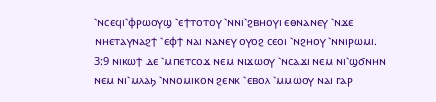⳿ⲛⲥⲉϥⲓ⳿ⲫⲣⲱⲟⲩϣ ⳿ⲉϯⲧⲟⲧⲟⲩ ⳿ⲛⲛⲓ⳿ϩⲃⲏⲟⲩⲓ ⲉⲑⲛⲁⲛⲉⲩ ⳿ⲛϫⲉ ⲛⲏⲉⲧⲁⲩⲛⲁϩϯ ⳿ⲉⲫϯ ⲛⲁⲓ ⲛⲁⲛⲉⲩ ⲟⲩⲟϩ ⲥⲉⲟⲓ ⳿ⲛϩⲏⲟⲩ ⳿ⲛⲛⲓⲣⲱⲙⲓ.
3:9 ⲛⲓⲕⲱϯ ⲇⲉ ⳿ⲙⲡⲉⲧⲥⲟϫ ⲛⲉⲙ ⲛⲓϫⲱⲟⲩ ⳿ⲛⲥⲁϫⲓ ⲛⲉⲙ ⲛⲓ⳿ϣϭⲛⲏⲛ ⲛⲉⲙ ⲛⲓ⳿ⲙⲗⲁϧ ⳿ⲛⲛⲟⲙⲓⲕⲟⲛ ϩⲉⲛⲕ ⳿ⲉⲃⲟⲗ ⳿ⲙⲙⲱⲟⲩ ⲛⲁⲓ ⲅⲁⲣ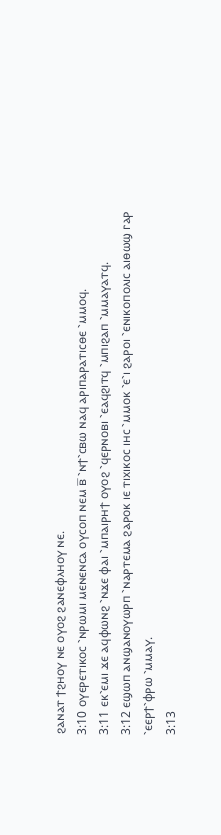ϩⲁⲛⲁⲧ ϯϩⲏⲟⲩ ⲛⲉ ⲟⲩⲟϩ ϩⲁⲛⲉⲫⲗⲏⲟⲩ ⲛⲉ.
3:10 ⲟⲩⲉⲣⲉⲧⲓⲕⲟⲥ ⳿ⲛⲣⲱⲙⲓ ⲙⲉⲛⲉⲛⲥⲁ ⲟⲩⲥⲟⲡ ⲛⲉⲙ ⲃ̅ ⳿ⲛϯ⳿ⲥⲃⲱ ⲛⲁϥ ⲁⲣⲓⲡⲁⲣⲁⲧⲓⲥⲑⲉ ⳿ⲙⲙⲟϥ.
3:11 ⲉⲕ⳿ⲉⲙⲓ ϫⲉ ⲁϥⲫⲱⲛϩ ⳿ⲛϫⲉ ⲫⲁⲓ ⳿ⲙⲡⲁⲓⲣⲏϯ ⲟⲩⲟϩ ⳿ϥⲉⲣⲛⲟⲃⲓ ⳿ⲉⲁϥϩⲓⲧϥ ⳿ⲙⲡⲓϩⲁⲡ ⳿ⲙⲙⲁⲩⲁⲧϥ.
3:12 ⲉϣⲱⲡ ⲁⲛϣⲁⲛⲟⲩⲱⲣⲡ ⳿ⲛⲁⲣⲧⲉⲙⲁ ϩⲁⲣⲟⲕ ⲓⲉ ⲧⲓⲭⲓⲕⲟⲥ ⲓⲏⲥ ⳿ⲙⲙⲟⲕ ⳿ⲉ⳿ⲓ ϩⲁⲣⲟⲓ ⳿ⲉⲛⲓⲕⲟⲡⲟⲗⲓⲥ ⲁⲓⲑⲱϣ ⲅⲁⲣ ⳿ⲉⲉⲣϯ⳿ⲫⲣⲱ ⳿ⲙⲙⲁⲩ.
3:13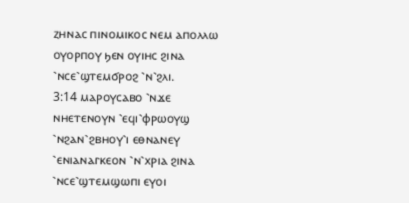ⲍⲏⲛⲁⲥ ⲡⲓⲛⲟⲙⲓⲕⲟⲥ ⲛⲉⲙ ⲁⲡⲟⲗⲗⲱ ⲟⲩⲟⲣⲡⲟⲩ ϧⲉⲛ ⲟⲩⲓⲏⲥ ϩⲓⲛⲁ ⳿ⲛⲥⲉ⳿ϣⲧⲉⲙϭⲣⲟϩ ⳿ⲛ⳿ϩⲗⲓ.
3:14 ⲙⲁⲣⲟⲩⲥⲁⲃⲟ ⳿ⲛϫⲉ ⲛⲏⲉⲧⲉⲛⲟⲩⲛ ⳿ⲉϥⲓ⳿ⲫⲣⲱⲟⲩϣ ⳿ⲛϩⲁⲛ⳿ϩⲃⲏⲟⲩ⳿ⲓ ⲉⲑⲛⲁⲛⲉⲩ ⳿ⲉⲛⲓⲁⲛⲁⲅⲕⲉⲟⲛ ⳿ⲛ⳿ⲭⲣⲓⲁ ϩⲓⲛⲁ ⳿ⲛⲥⲉ⳿ϣⲧⲉⲙϣⲱⲡⲓ ⲉⲩⲟⲓ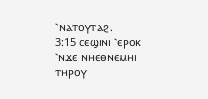⳿ⲛⲁⲧⲟⲩⲧⲁϩ.
3:15 ⲥⲉϣⲓⲛⲓ ⳿ⲉⲣⲟⲕ ⳿ⲛϫⲉ ⲛⲏⲉⲑⲛⲉⲙⲏⲓ ⲧⲏⲣⲟⲩ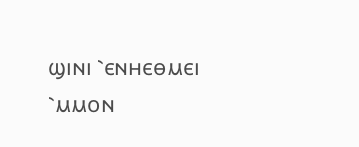ϣⲓⲛⲓ ⳿ⲉⲛⲏⲉⲑⲙⲉⲓ ⳿ⲙⲙⲟⲛ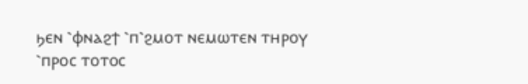ϧⲉⲛ ⳿ⲫⲛⲁϩϯ ⳿ⲡ⳿ϩⲙⲟⲧ ⲛⲉⲙⲱⲧⲉⲛ ⲧⲏⲣⲟⲩ ⳿ⲡⲣⲟⲥ ⲧⲟⲧⲟⲥ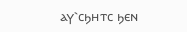ⲁⲩ⳿ⲥϧⲏⲧⲥ ϧⲉⲛ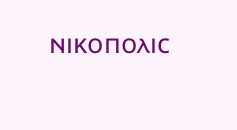ⲛⲓⲕⲟⲡⲟⲗⲓⲥ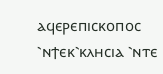ⲁϥⲉⲣⲉⲡⲓⲥⲕⲟⲡⲟⲥ ⳿ⲛϯⲉⲕ⳿ⲕⲗⲏⲥⲓⲁ ⳿ⲛⲧⲉ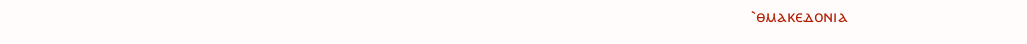⳿ⲑⲙⲁⲕⲉⲇⲟⲛⲓⲁ